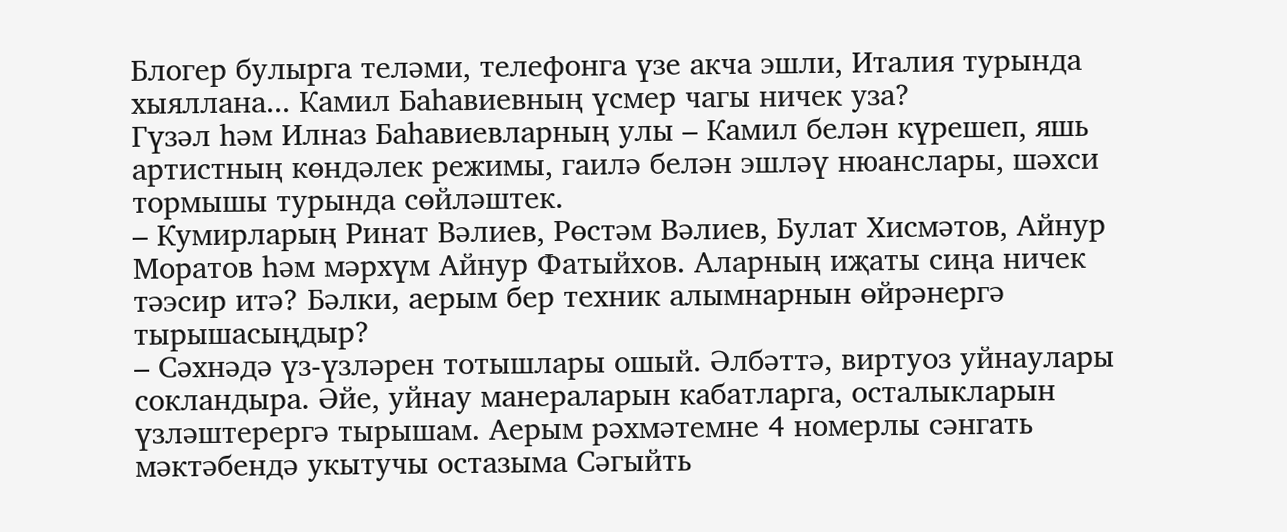Блогер булырга теләми, телефонга үзе акча эшли, Италия турында хыяллана... Камил Баһавиевның үсмер чагы ничек уза?
Гүзәл һәм Илназ Баһавиевларның улы – Камил белән күрешеп, яшь артистның көндәлек режимы, гаилә белән эшләү нюанслары, шәхси тормышы турында сөйләштек.
– Кумирларың Ринат Вәлиев, Рөстәм Вәлиев, Булат Хисмәтов, Айнур Моратов һәм мәрхүм Айнур Фатыйхов. Аларның иҗаты сиңа ничек тәэсир итә? Бәлки, аерым бер техник алымнарнын өйрәнергә тырышасыңдыр?
– Сәхнәдә үз-үзләрен тотышлары ошый. Әлбәттә, виртуоз уйнаулары сокландыра. Әйе, уйнау манераларын кабатларга, осталыкларын үзләштерергә тырышам. Аерым рәхмәтемне 4 номерлы сәнгать мәктәбендә укытучы остазыма Сәгыйть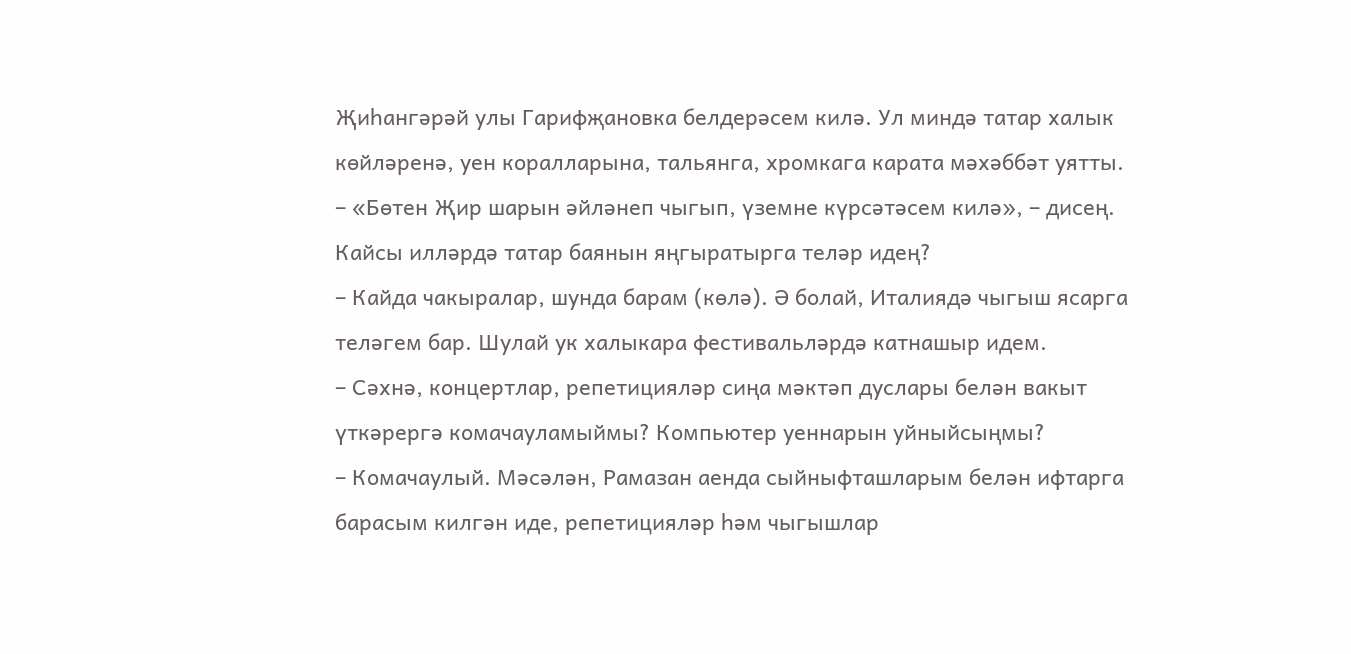Җиһангәрәй улы Гарифҗановка белдерәсем килә. Ул миндә татар халык көйләренә, уен коралларына, тальянга, хромкага карата мәхәббәт уятты.
– «Бөтен Җир шарын әйләнеп чыгып, үземне күрсәтәсем килә», – дисең. Кайсы илләрдә татар баянын яңгыратырга теләр идең?
– Кайда чакыралар, шунда барам (көлә). Ә болай, Италиядә чыгыш ясарга теләгем бар. Шулай ук халыкара фестивальләрдә катнашыр идем.
– Сәхнә, концертлар, репетицияләр сиңа мәктәп дуслары белән вакыт үткәрергә комачауламыймы? Компьютер уеннарын уйныйсыңмы?
– Комачаулый. Мәсәлән, Рамазан аенда сыйныфташларым белән ифтарга барасым килгән иде, репетицияләр һәм чыгышлар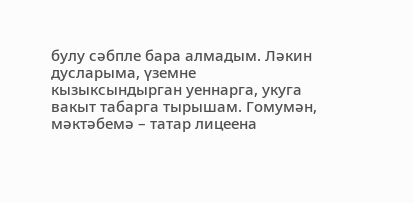булу сәбпле бара алмадым. Ләкин дусларыма, үземне кызыксындырган уеннарга, укуга вакыт табарга тырышам. Гомумән, мәктәбемә – татар лицеена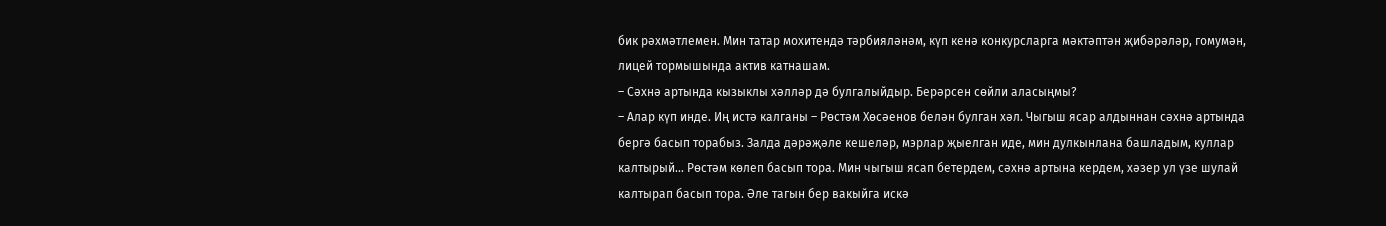бик рәхмәтлемен. Мин татар мохитендә тәрбияләнәм, күп кенә конкурсларга мәктәптән җибәрәләр, гомумән, лицей тормышында актив катнашам.
– Сәхнә артында кызыклы хәлләр дә булгалыйдыр. Берәрсен сөйли аласыңмы?
– Алар күп инде. Иң истә калганы – Рөстәм Хөсәенов белән булган хәл. Чыгыш ясар алдыннан сәхнә артында бергә басып торабыз. Залда дәрәҗәле кешеләр, мэрлар җыелган иде, мин дулкынлана башладым, куллар калтырый... Рөстәм көлеп басып тора. Мин чыгыш ясап бетердем, сәхнә артына кердем, хәзер ул үзе шулай калтырап басып тора. Әле тагын бер вакыйга искә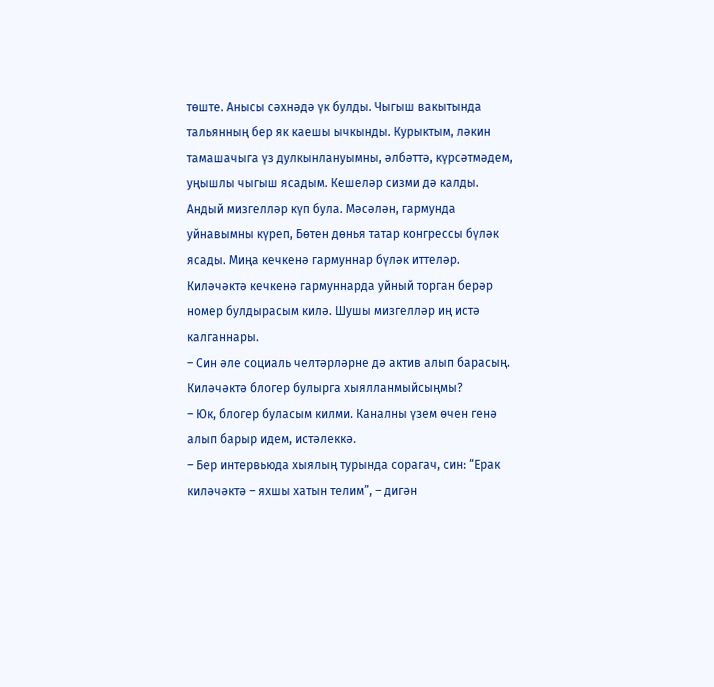төште. Анысы сәхнәдә үк булды. Чыгыш вакытында тальянның бер як каешы ычкынды. Курыктым, ләкин тамашачыга үз дулкынлануымны, әлбәттә, күрсәтмәдем, уңышлы чыгыш ясадым. Кешеләр сизми дә калды. Андый мизгелләр күп була. Мәсәлән, гармунда уйнавымны күреп, Бөтен дөнья татар конгрессы бүләк ясады. Миңа кечкенә гармуннар бүләк иттеләр. Киләчәктә кечкенә гармуннарда уйный торган берәр номер булдырасым килә. Шушы мизгелләр иң истә калганнары.
– Син әле социаль челтәрләрне дә актив алып барасың. Киләчәктә блогер булырга хыялланмыйсыңмы?
– Юк, блогер буласым килми. Каналны үзем өчен генә алып барыр идем, истәлеккә.
– Бер интервьюда хыялың турында сорагач, син: “Ерак киләчәктә – яхшы хатын телим”, – дигән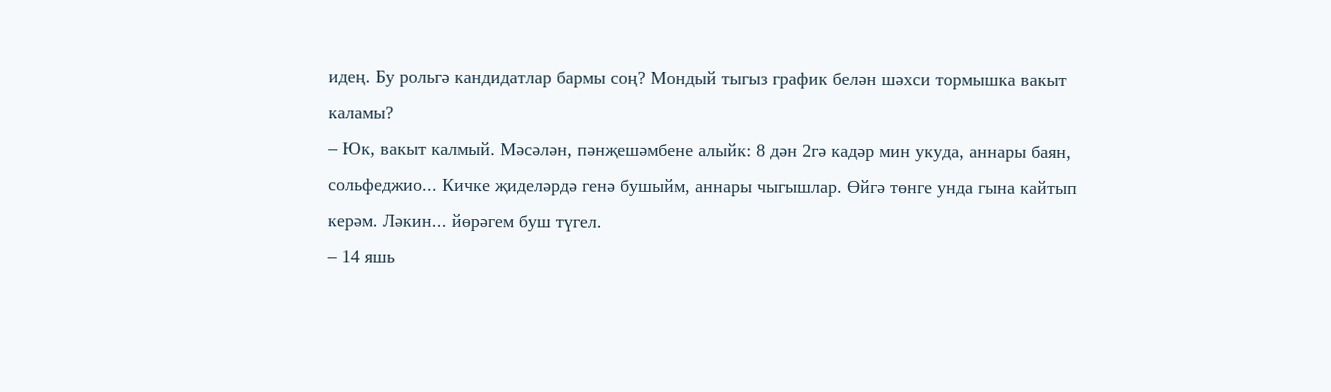идең. Бу рольгә кандидатлар бармы соң? Мондый тыгыз график белән шәхси тормышка вакыт каламы?
– Юк, вакыт калмый. Мәсәлән, пәнҗешәмбене алыйк: 8 дән 2гә кадәр мин укуда, аннары баян, сольфеджио... Кичке җиделәрдә генә бушыйм, аннары чыгышлар. Өйгә төнге унда гына кайтып керәм. Ләкин... йөрәгем буш түгел.
– 14 яшь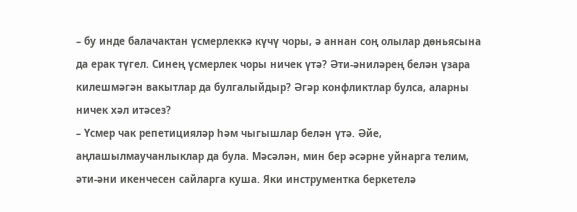– бу инде балачактан үсмерлеккә күчү чоры, ә аннан соң олылар дөньясына да ерак түгел. Синең үсмерлек чоры ничек үтә? Әти-әниләрең белән үзара килешмәгән вакытлар да булгалыйдыр? Әгәр конфликтлар булса, аларны ничек хәл итәсез?
– Үсмер чак репетицияләр һәм чыгышлар белән үтә. Әйе, аңлашылмаучанлыклар да була. Мәсәлән, мин бер әсәрне уйнарга телим, әти-әни икенчесен сайларга куша. Яки инструментка беркетелә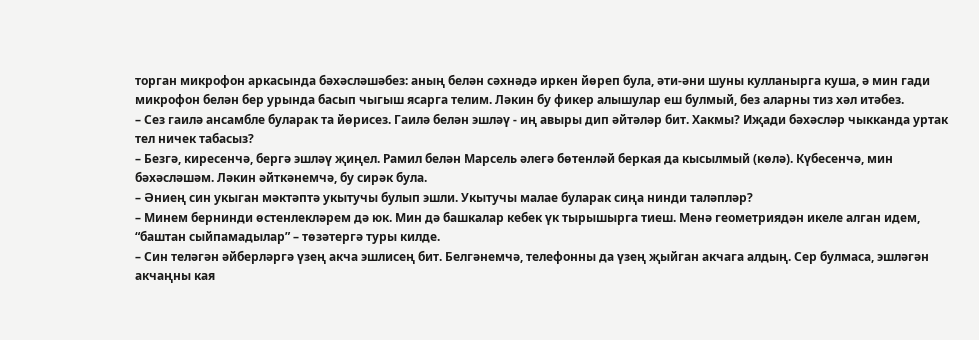торган микрофон аркасында бәхәсләшәбез: аның белән сәхнәдә иркен йөреп була, әти-әни шуны кулланырга куша, ә мин гади микрофон белән бер урында басып чыгыш ясарга телим. Ләкин бу фикер алышулар еш булмый, без аларны тиз хәл итәбез.
– Сез гаилә ансамбле буларак та йөрисез. Гаилә белән эшләү - иң авыры дип әйтәләр бит. Хакмы? Иҗади бәхәсләр чыкканда уртак тел ничек табасыз?
– Безгә, киресенчә, бергә эшләү җиңел. Рамил белән Марсель әлегә бөтенләй беркая да кысылмый (көлә). Күбесенчә, мин бәхәсләшәм. Ләкин әйткәнемчә, бу сирәк була.
– Әниең син укыган мәктәптә укытучы булып эшли. Укытучы малае буларак сиңа нинди таләпләр?
– Минем бернинди өстенлекләрем дә юк. Мин дә башкалар кебек үк тырышырга тиеш. Менә геометриядән икеле алган идем, “баштан сыйпамадылар” – төзәтергә туры килде.
– Син теләгән әйберләргә үзең акча эшлисең бит. Белгәнемчә, телефонны да үзең җыйган акчага алдың. Сер булмаса, эшләгән акчаңны кая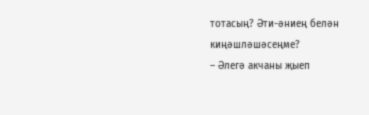тотасың? Әти-әниең белән киңәшләшәсеңме?
– Әлегә акчаны җыеп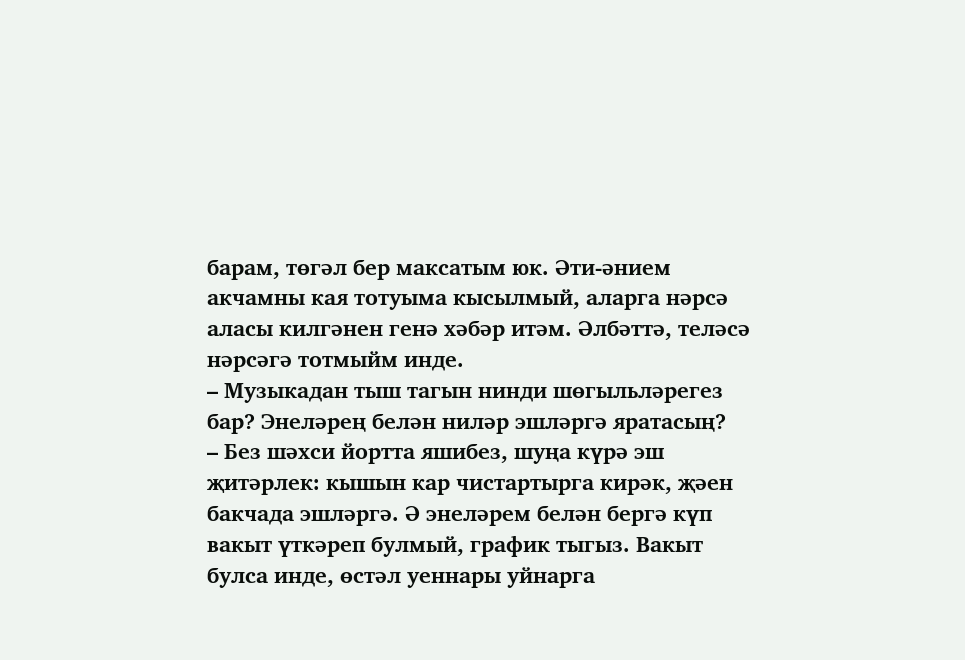барам, төгәл бер максатым юк. Әти-әнием акчамны кая тотуыма кысылмый, аларга нәрсә аласы килгәнен генә хәбәр итәм. Әлбәттә, теләсә нәрсәгә тотмыйм инде.
– Музыкадан тыш тагын нинди шөгыльләрегез бар? Энеләрең белән ниләр эшләргә яратасың?
– Без шәхси йортта яшибез, шуңа күрә эш җитәрлек: кышын кар чистартырга кирәк, җәен бакчада эшләргә. Ә энеләрем белән бергә күп вакыт үткәреп булмый, график тыгыз. Вакыт булса инде, өстәл уеннары уйнарга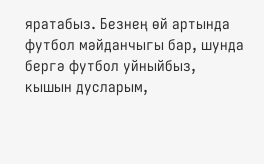яратабыз. Безнең өй артында футбол мәйданчыгы бар, шунда бергә футбол уйныйбыз, кышын дусларым,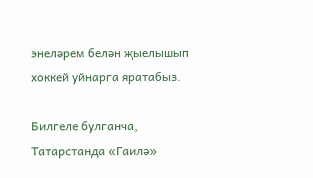энеләрем белән җыелышып хоккей уйнарга яратабыз.

Билгеле булганча, Татарстанда «Гаилә»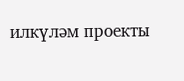илкүләм проекты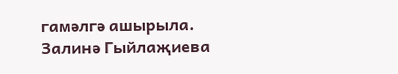гамәлгә ашырыла.
Залинә Гыйлаҗиева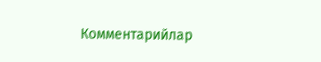Комментарийлар